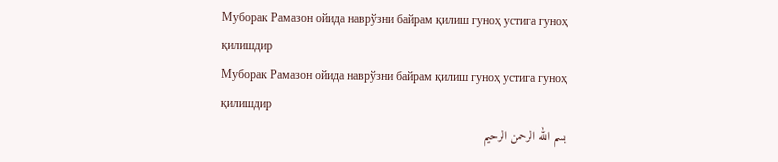Муборак Рамазон ойида наврўзни байрам қилиш гуноҳ устига гуноҳ қилишдир
Муборак Рамазон ойида наврўзни байрам қилиш гуноҳ устига гуноҳ қилишдир
بسم الله الرحمن الرحيم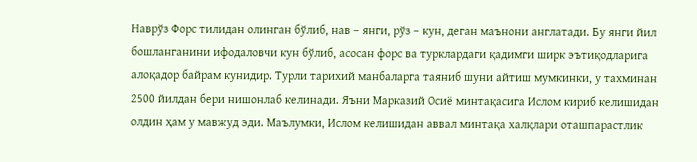Наврўз Форс тилидан олинган бўлиб, нав – янги, рўз – кун, деган маънони англатади. Бу янги йил бошланганини ифодаловчи кун бўлиб, асосан форс ва турклардаги қадимги ширк эътиқодларига алоқадор байрам кунидир. Турли тарихий манбаларга таяниб шуни айтиш мумкинки, у тахминан 2500 йилдан бери нишонлаб келинади. Яъни Марказий Осиё минтақасига Ислом кириб келишидан олдин ҳам у мавжуд эди. Маълумки, Ислом келишидан аввал минтақа халқлари оташпарастлик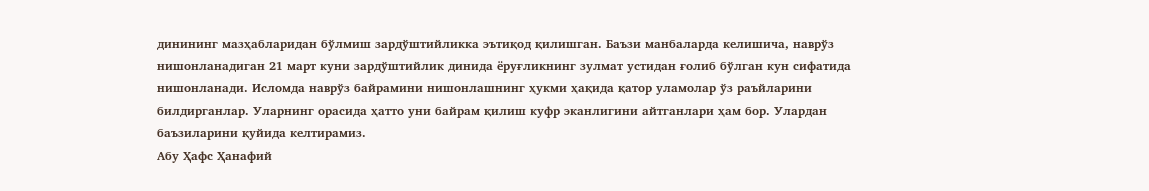динининг мазҳабларидан бўлмиш зардўштийликка эътиқод қилишган. Баъзи манбаларда келишича, наврўз нишонланадиган 21 март куни зардўштийлик динида ёруғликнинг зулмат устидан ғолиб бўлган кун сифатида нишонланади. Исломда наврўз байрамини нишонлашнинг ҳукми ҳақида қатор уламолар ўз раъйларини билдирганлар. Уларнинг орасида ҳатто уни байрам қилиш куфр эканлигини айтганлари ҳам бор. Улардан баъзиларини қуйида келтирамиз.
Абу Ҳафс Ҳанафий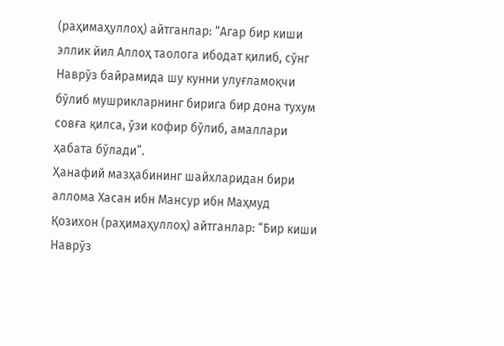(раҳимаҳуллоҳ) айтганлар: “Агар бир киши эллик йил Аллоҳ таолога ибодат қилиб, сўнг Наврўз байрамида шу кунни улуғламоқчи бўлиб мушрикларнинг бирига бир дона тухум совға қилса, ўзи кофир бўлиб, амаллари ҳабата бўлади”.
Ҳанафий мазҳабининг шайхларидан бири аллома Хасан ибн Мансур ибн Маҳмуд Қозихон (раҳимаҳуллоҳ) айтганлар: “Бир киши Наврўз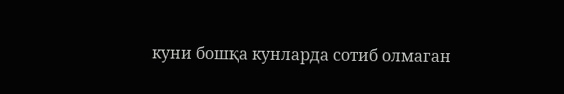куни бошқа кунларда сотиб олмаган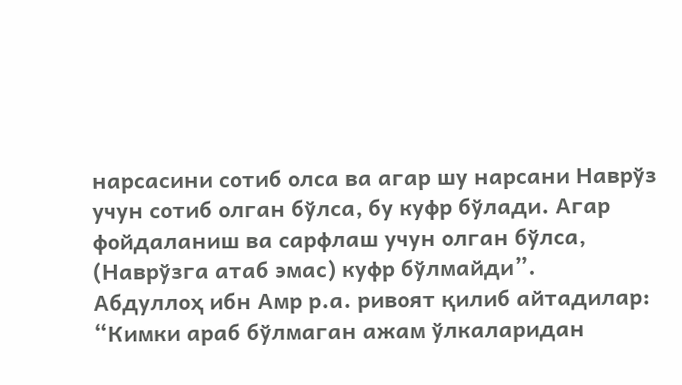нарсасини сотиб олса ва агар шу нарсани Наврўз учун сотиб олган бўлса, бу куфр бўлади. Агар фойдаланиш ва сарфлаш учун олган бўлса, (Наврўзга атаб эмас) куфр бўлмайди”.
Абдуллоҳ ибн Амр р.а. ривоят қилиб айтадилар: “Кимки араб бўлмаган ажам ўлкаларидан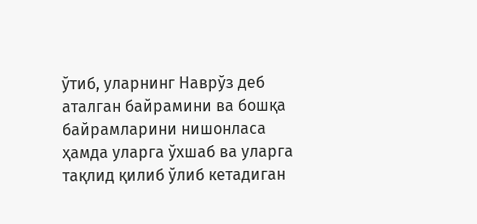ўтиб, уларнинг Наврўз деб аталган байрамини ва бошқа байрамларини нишонласа ҳамда уларга ўхшаб ва уларга тақлид қилиб ўлиб кетадиган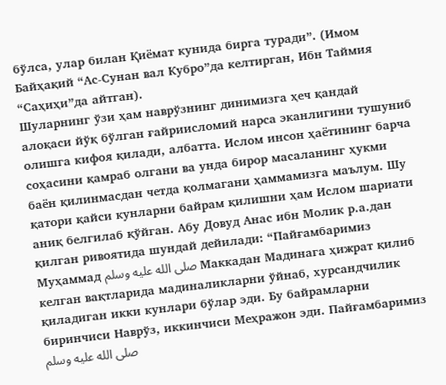бўлса, улар билан Қиёмат кунида бирга туради”. (Имом Байҳақий “Ас-Сунан вал Кубро”да келтирган, Ибн Таймия “Саҳиҳи”да айтган).
Шуларнинг ўзи ҳам наврўзнинг динимизга ҳеч қандай алоқаси йўқ бўлган ғайриисломий нарса эканлигини тушуниб олишга кифоя қилади, албатта. Ислом инсон ҳаётининг барча соҳасини қамраб олгани ва унда бирор масаланинг ҳукми баён қилинмасдан четда қолмагани ҳаммамизга маълум. Шу қатори қайси кунларни байрам қилишни ҳам Ислом шариати аниқ белгилаб қўйган. Абу Довуд Анас ибн Молик р.а.дан қилган ривоятида шундай дейилади: “Пайғамбаримиз Муҳаммад صلى الله عليه وسلم Маккадан Мадинага ҳижрат қилиб келган вақтларида мадиналикларни ўйнаб, хурсандчилик қиладиган икки кунлари бўлар эди. Бу байрамларни биринчиси Наврўз, иккинчиси Меҳражон эди. Пайғамбаримиз صلى الله عليه وسلم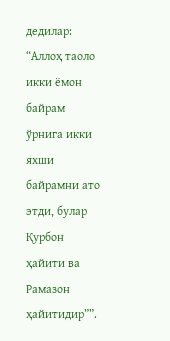дедилар: “Аллоҳ таоло икки ёмон байрам ўрнига икки яхши байрамни ато этди, булар Қурбон ҳайити ва Рамазон ҳайитидир””.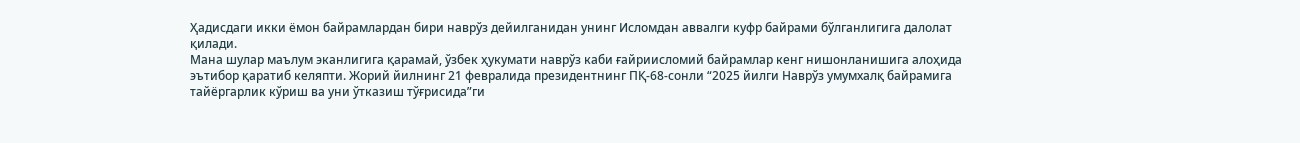Ҳадисдаги икки ёмон байрамлардан бири наврўз дейилганидан унинг Исломдан аввалги куфр байрами бўлганлигига далолат қилади.
Мана шулар маълум эканлигига қарамай, ўзбек ҳукумати наврўз каби ғайриисломий байрамлар кенг нишонланишига алоҳида эътибор қаратиб келяпти. Жорий йилнинг 21 февралида президентнинг ПҚ-68-сонли “2025 йилги Наврўз умумхалқ байрамига тайёргарлик кўриш ва уни ўтказиш тўғрисида”ги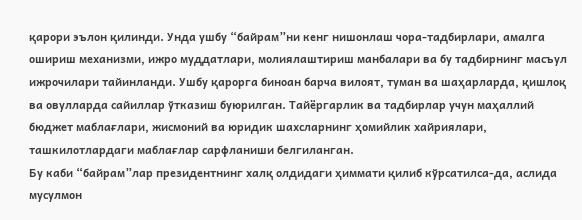қарори эълон қилинди. Унда ушбу “байрам”ни кенг нишонлаш чора-тадбирлари, амалга ошириш механизми, ижро муддатлари, молиялаштириш манбалари ва бу тадбирнинг масъул ижрочилари тайинланди. Ушбу қарорга биноан барча вилоят, туман ва шаҳарларда, қишлоқ ва овулларда сайиллар ўтказиш буюрилган. Тайёргарлик ва тадбирлар учун маҳаллий бюджет маблағлари, жисмоний ва юридик шахсларнинг ҳомийлик хайриялари, ташкилотлардаги маблағлар сарфланиши белгиланган.
Бу каби “байрам”лар президентнинг халқ олдидаги ҳиммати қилиб кўрсатилса-да, аслида мусулмон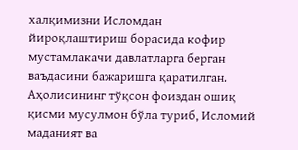халқимизни Исломдан йироқлаштириш борасида кофир мустамлакачи давлатларга берган ваъдасини бажаришга қаратилган. Аҳолисининг тўқсон фоиздан ошиқ қисми мусулмон бўла туриб, Исломий маданият ва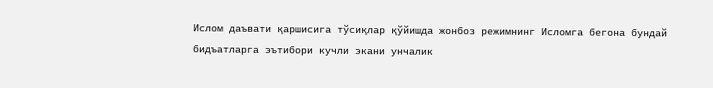Ислом даъвати қаршисига тўсиқлар қўйишда жонбоз режимнинг Исломга бегона бундай бидъатларга эътибори кучли экани унчалик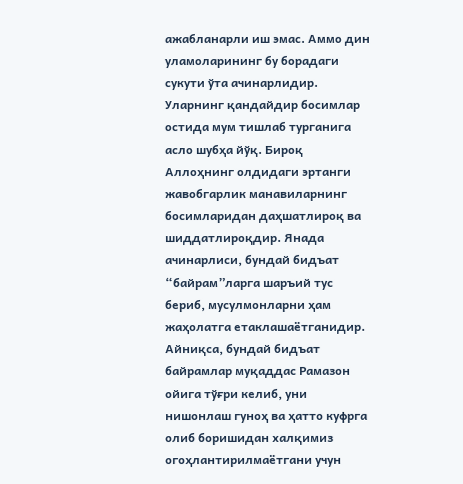ажабланарли иш эмас. Аммо дин уламоларининг бу борадаги сукути ўта ачинарлидир. Уларнинг қандайдир босимлар остида мум тишлаб турганига асло шубҳа йўқ. Бироқ Аллоҳнинг олдидаги эртанги жавобгарлик манавиларнинг босимларидан даҳшатлироқ ва шиддатлироқдир. Янада ачинарлиси, бундай бидъат “байрам”ларга шаръий тус бериб, мусулмонларни ҳам жаҳолатга етаклашаётганидир. Айниқса, бундай бидъат байрамлар муқаддас Рамазон ойига тўғри келиб, уни нишонлаш гуноҳ ва ҳатто куфрга олиб боришидан халқимиз огоҳлантирилмаётгани учун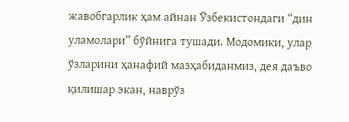жавобгарлик ҳам айнан Ўзбекистондаги “дин уламолари” бўйнига тушади. Модомики, улар ўзларини ҳанафий мазҳабиданмиз, дея даъво қилишар экан, наврўз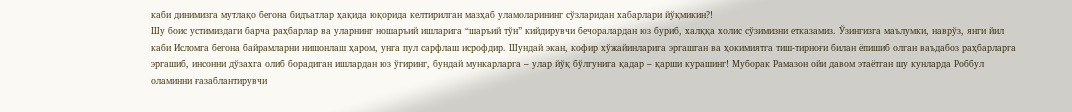каби динимизга мутлақо бегона бидъатлар ҳақида юқорида келтирилган мазҳаб уламоларининг сўзларидан хабарлари йўқмикин?!
Шу боис устимиздаги барча раҳбарлар ва уларнинг ношаръий ишларига “шаръий тўн” кийдирувчи бечоралардан юз буриб, халққа холис сўзимизни етказамиз. Ўзингизга маълумки, наврўз, янги йил каби Исломга бегона байрамларни нишонлаш ҳаром, унга пул сарфлаш исрофдир. Шундай экан, кофир хўжайинларига эргашган ва ҳокимиятга тиш-тирноғи билан ёпишиб олган ваъдабоз раҳбарларга эргашиб, инсонни дўзахга олиб борадиган ишлардан юз ўгиринг, бундай мункарларга – улар йўқ бўлгунига қадар – қарши курашинг! Муборак Рамазон ойи давом этаётган шу кунларда Роббул оламинни ғазаблантирувчи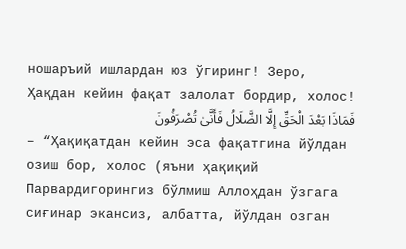ношаръий ишлардан юз ўгиринг! Зеро, Ҳақдан кейин фақат залолат бордир, холос!
فَمَاذَا بَعْدَ الْحَقِّ إِلَّا الضَّلَالُ فَأَنَّىٰ تُصْرَفُونَ
– “Ҳақиқатдан кейин эса фақатгина йўлдан озиш бор, холос (яъни ҳақиқий Парвардигорингиз бўлмиш Аллоҳдан ўзгага сиғинар экансиз, албатта, йўлдан озган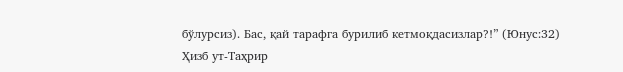бўлурсиз). Бас, қай тарафга бурилиб кетмоқдасизлар?!” (Юнус:32)
Ҳизб ут-Таҳрир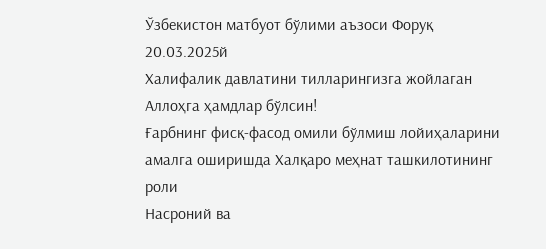Ўзбекистон матбуот бўлими аъзоси Форуқ
20.03.2025й
Халифалик давлатини тилларингизга жойлаган Аллоҳга ҳамдлар бўлсин!
Ғарбнинг фисқ-фасод омили бўлмиш лойиҳаларини амалга оширишда Халқаро меҳнат ташкилотининг роли
Насроний ва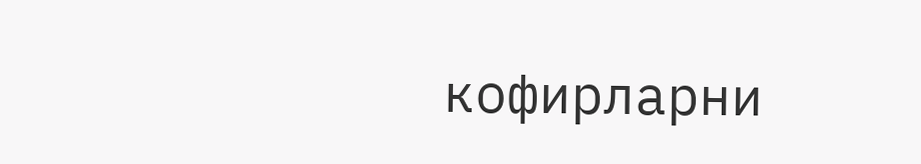кофирларни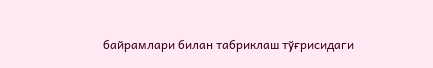байрамлари билан табриклаш тўғрисидаги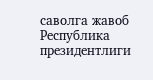саволга жавоб
Республика президентлиги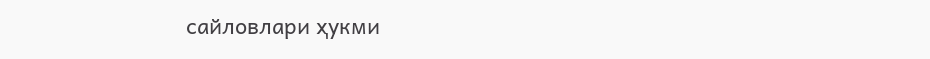сайловлари ҳукми